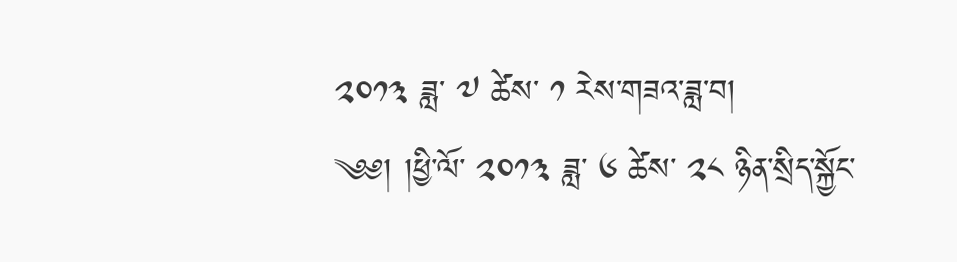༢༠༡༣ ཟླ་ ༧ ཚེས་ ༡ རེས་གཟའ་ཟླ་བ།
༄༅། །ཕྱི་ལོ་ ༢༠༡༣ ཟླ་ ༦ ཚེས་ ༢༨ ཉིན་སྲིད་སྐྱོང་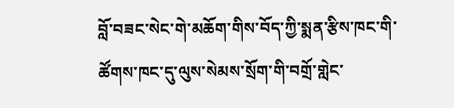བློ་བཟང་སེང་གེ་མཆོག་གིས་བོད་ཀྱི་སྨན་རྩིས་ཁང་གི་ཚོགས་ཁང་དུ་ལུས་སེམས་སྲོག་གི་བགྲོ་གླེང་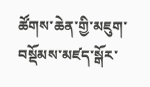ཚོགས་ཆེན་གྱི་མཇུག་བསྡོམས་མཛད་སྒོར་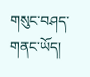གསུང་བཤད་གནང་ཡོད།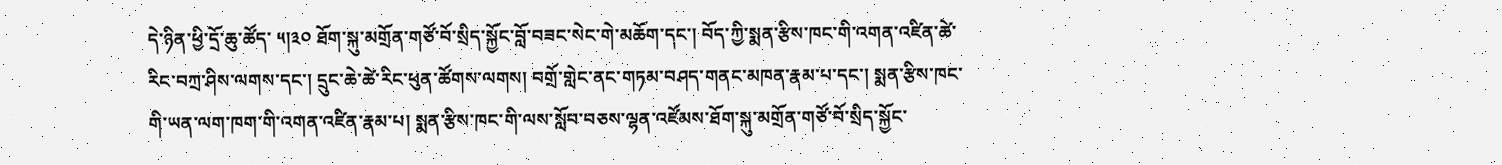དེ་ཉིན་ཕྱི་དྲོ་ཆུ་ཚོད་ ༥།༣༠ ཐོག་སྐུ་མགྲོན་གཙོ་བོ་སྲིད་སྐྱོང་བློ་བཟང་སེང་གེ་མཆོག་དང་། བོད་ཀྱི་སྨན་རྩིས་ཁང་གི་འགན་འཛིན་ཚེ་རིང་བཀྲ་ཤིས་ལགས་དང་། དྲུང་ཆེ་ཚེ་རིང་ཕུན་ཚོགས་ལགས། བགྲོ་གླེང་ནང་གཏམ་བཤད་གནང་མཁན་རྣམ་པ་དང་། སྨན་རྩིས་ཁང་གི་ཡན་ལག་ཁག་གི་འགན་འཛིན་རྣམ་པ། སྨན་རྩིས་ཁང་གི་ལས་སློབ་བཅས་ལྷན་འཛོམས་ཐོག་སྐུ་མགྲོན་གཙོ་བོ་སྲིད་སྐྱོང་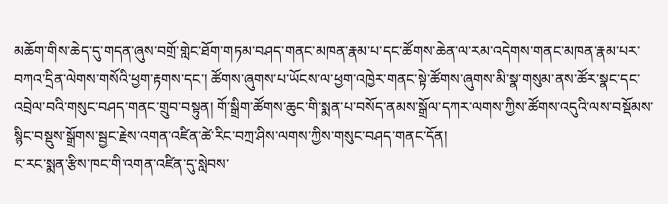མཆོག་གིས་ཆེད་དུ་གདན་ཞུས་བགྲོ་གླེང་ཐོག་གཏམ་བཤད་གནང་མཁན་རྣམ་པ་དང་ཚོགས་ཆེན་ལ་རམ་འདེགས་གནང་མཁན་རྣམ་པར་བཀའ་དྲིན་ལེགས་གསོའི་ཕྱག་རྟགས་དང་། ཚོགས་ཞུགས་པ་ཡོངས་ལ་ཕྱག་འཁྱེར་གནང་སྟེ་ཚོགས་ཞུགས་མི་སྣ་གསུམ་ནས་ཚོར་སྣང་དང་འབྲེལ་བའི་གསུང་བཤད་གནང་གྲུབ་བསྟུན། གོ་སྒྲིག་ཚོགས་ཆུང་གི་སྨན་པ་བསོད་ནམས་སྒྲོལ་དཀར་ལགས་ཀྱིས་ཚོགས་འདུའི་ལས་བསྡོམས་སྙིང་བསྡུས་སྒྲོགས་སྦྱང་རྗེས་འགན་འཛིན་ཚེ་རིང་བཀྲ་ཤིས་ལགས་ཀྱིས་གསུང་བཤད་གནང་དོན།
ང་རང་སྨན་རྩིས་ཁང་གི་འགན་འཛིན་དུ་སླེབས་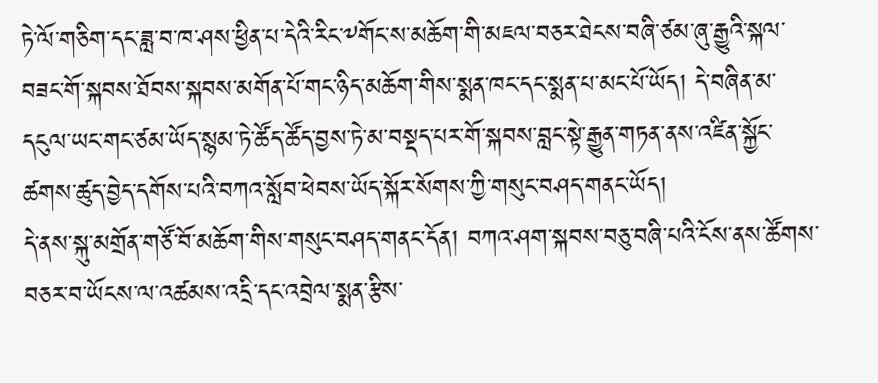ཏེ་ལོ་གཅིག་དང་ཟླ་བ་ཁ་ཤས་ཕྱིན་པ་དེའི་རིང་༸གོང་ས་མཆོག་གི་མཇལ་བཅར་ཐེངས་བཞི་ཙམ་ཞུ་རྒྱུའི་སྐལ་བཟང་གོ་སྐབས་ཐོབས་སྐབས་མགོན་པོ་གང་ཉིད་མཆོག་གིས་སྨན་ཁང་དང་སྨན་པ་མང་པོ་ཡོད། དེ་བཞིན་མ་དངུལ་ཡང་གང་ཙམ་ཡོད་སྙམ་ཏེ་ཚོད་ཚོད་བྱས་ཏེ་མ་བསྡད་པར་གོ་སྐབས་བླང་སྟེ་རྒྱུན་གཏན་ནས་འཛིན་སྐྱོང་ཚགས་ཚུད་བྱེད་དགོས་པའི་བཀའ་སློབ་ཕེབས་ཡོད་སྐོར་སོགས་ཀྱི་གསུང་བཤད་གནང་ཡོད།
དེ་ནས་སྐུ་མགྲོན་གཙོ་བོ་མཆོག་གིས་གསུང་བཤད་གནང་དོན། བཀའ་ཤག་སྐབས་བཅུ་བཞི་པའི་ངོས་ནས་ཚོགས་བཅར་བ་ཡོངས་ལ་འཚམས་འདྲི་དང་འབྲེལ་སྨན་རྩིས་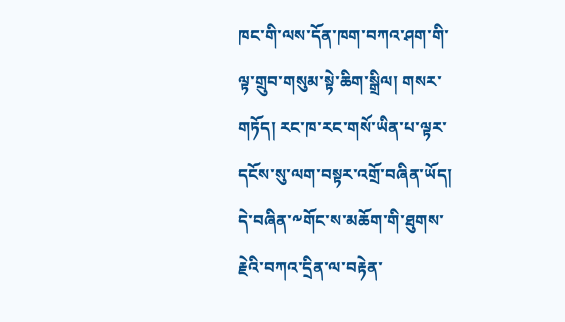ཁང་གི་ལས་དོན་ཁག་བཀའ་ཤག་གི་ལྟ་གྲུབ་གསུམ་སྟེ་ཆིག་སྒྲིལ། གསར་གཏོད། རང་ཁ་རང་གསོ་ཡིན་པ་ལྟར་དངོས་སུ་ལག་བསྟར་འགྲོ་བཞིན་ཡོད། དེ་བཞིན་༸གོང་ས་མཆོག་གི་ཐུགས་རྗེའི་བཀའ་དྲིན་ལ་བརྟེན་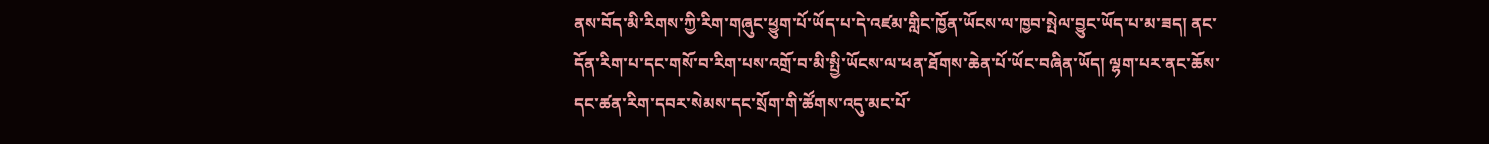ནས་བོད་མི་རིགས་ཀྱི་རིག་གཞུང་ཕྱུག་པོ་ཡོད་པ་དེ་འཛམ་གླིང་ཁྱོན་ཡོངས་ལ་ཁྱབ་སྤེལ་བྱུང་ཡོད་པ་མ་ཟད། ནང་དོན་རིག་པ་དང་གསོ་བ་རིག་པས་འགྲོ་བ་མི་སྤྱི་ཡོངས་ལ་ཕན་ཐོགས་ཆེན་པོ་ཡོང་བཞིན་ཡོད། ལྷག་པར་ནང་ཆོས་དང་ཚན་རིག་དབར་སེམས་དང་སྲོག་གི་ཚོགས་འདུ་མང་པོ་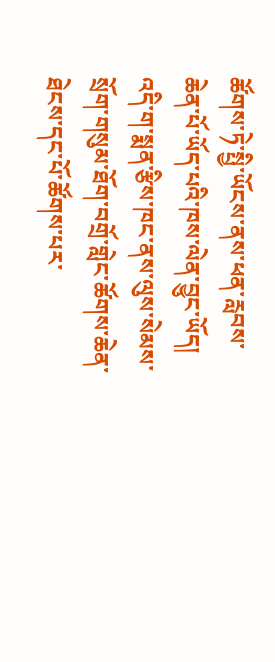ཚོགས་ཏེ་སྤྱི་ཡོངས་ནས་ཕན་རླབས་ཆེན་པོ་ཡོད་པའི་ཁས་ལེན་བྱུང་ཡོད། འདི་ག་སྨན་རྩིས་ཁང་ནས་ལུས་སེམས་སྲོག་གསུམ་ཐོག་བགྲོ་གླེང་ཚོགས་ཆེན་ཐེངས་དང་པོ་ཚོགས་པར་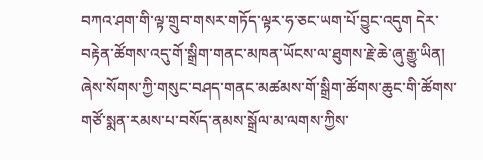བཀའ་ཤག་གི་ལྟ་གྲུབ་གསར་གཏོད་ལྟར་ཧ་ཅང་ཡག་པོ་བྱུང་འདུག དེར་བརྟེན་ཚོགས་འདུ་གོ་སྒྲིག་གནང་མཁན་ཡོངས་ལ་ཐུགས་རྗེ་ཆེ་ཞུ་རྒྱུ་ཡིན། ཞེས་སོགས་ཀྱི་གསུང་བཤད་གནང་མཚམས་གོ་སྒྲིག་ཚོགས་ཆུང་གི་ཚོགས་གཙོ་སྨན་རམས་པ་བསོད་ནམས་སྒྲོལ་མ་ལགས་ཀྱིས་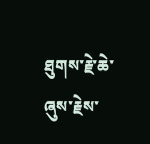ཐུགས་རྗེ་ཆེ་ཞུས་རྗེས་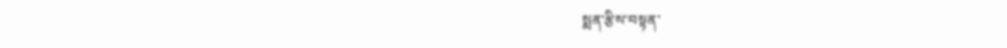སྨན་རྩིས་བསྟན་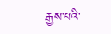རྒྱས་པའི་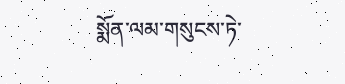སྨོན་ལམ་གསུངས་ཏེ་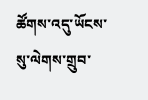ཚོགས་འདུ་ཡོངས་སུ་ལེགས་གྲུབ་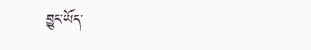བྱུང་ཡོད་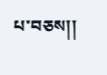པ་བཅས།།